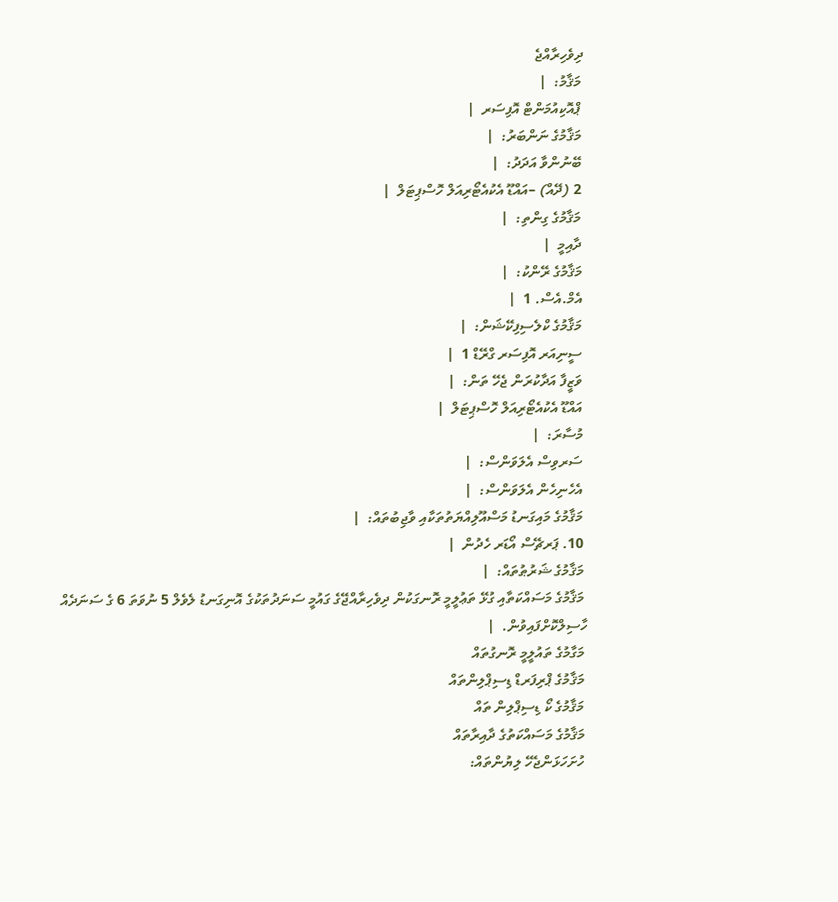ދިވެހިރާއްޖެ
 މަޤާމު:  |
 ޕްއޮކިއުމަންޓް އޮފިސަރ  |
 މަޤާމުގެ ނަންބަރު:  |
 ބޭނުންވާ އަދަދު:  |
 2 (ދޭއް) –އައްޑޫ އެކުއެޓޯރިއަލް ހޮސްޕިޓަލް  |
 މަޤާމުގެ ގިންތި:  |
 ދާއިމީ  |
 މަޤާމުގެ ރޭންކު:  |
 އެމް.އެސް. 1  |
 މަޤާމުގެ ކްލެސިފިކޭޝަން:  |
 ސީނިއަރ އޮފިސަރ ގްރޭޑް 1  |
 ވަޒީފާ އަދާކުރަން ޖެހޭ ތަން:  |
 އައްޑޫ އެކުއެޓޯރިއަލް ހޮސްޕިޓަލް  |
 މުސާރަ:  |
 ސަރވިސް އެލަވަންސް:  |
 އެހެނިހެން އެލަވަންސް:  |
 މަޤާމުގެ މައިގަނޑު މަސްއޫލިއްޔަތުތަކާއި ވާޖިބުތައް:  |
 10. ޕަރޗޭސް އޯޑަރ ހެދުން  |
 މަޤާމުގެ ޝަރުޠުތައް:  |
 މަޤާމުގެ މަސައްކަތާއި ގުޅޭ ތަޢުލީމީ ރޮނގަކުން ދިވެހިރާއްޖޭގެ ގައުމީ ސަނަދުތަކުގެ އޮނިގަނޑު ލެވެލް 5 ނުވަތަ 6 ގެ ސަނަދެއް ހާސިލްކޮށްފައިވުން.  |
 މަގާމުގެ ތައުލީމީ ރޮނގުތައް
 މަޤާމުގެ ޕްރިފަރޑް ޑިސިޕްލިންތައް
 މަޤާމުގެ ކޯ ޑިސިޕްލިން ތައް
 މަޤާމުގެ މަސައްކަތުގެ ދާއިރާތައް
 ހުށަހަޅަންޖެހޭ ލިޔުންތައް: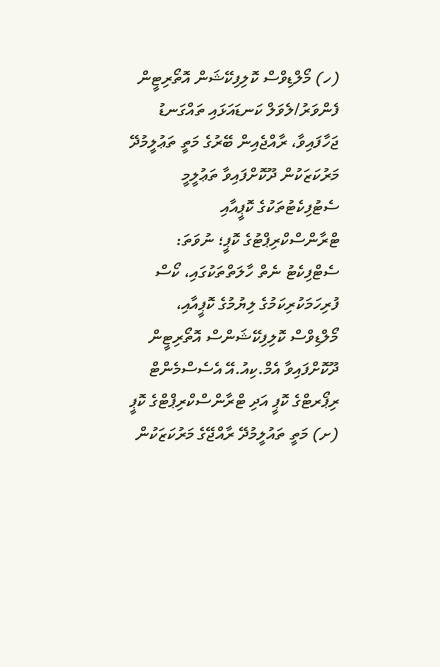(ހ) މޯލްޑިވްސް ކޮލިފިކޭޝަން އޮތޯރިޓީން ފެންވަރު/ލެވަލް ކަނޑައަޅައި ތައްގަނޑު ޖަހާފައިވާ، ރާއްޖެއިން ބޭރުގެ މަތީ ތަޢުލީމުދޭ މަރުކަޒަކުން ދޫކޮށްފައިވާ ތަޢުލީމީ ސެޓުފިކެޓުތަކުގެ ކޮޕީއާއި ޓްރާންސްކްރިޕްޓުގެ ކޮޕީ؛ ނުވަތަ: ސެޓްފިކެޓު ނެތް ހާލަތްތަކުގައި، ކޯސް ފުރިހަމަކުރިކަމުގެ ލިޔުމުގެ ކޮޕީއާއި، މޯލްޑިވްސް ކޮލިފިކޭޝަންސް އޮތޯރިޓީން ދޫކޮށްފައިވާ އެމް.ކިއު.އޭ އެސެސްމެންޓް ރިޕޯރޓްގެ ކޮޕީ އަދި ޓްރާންސްކްރިޕްޓްގެ ކޮޕީ (ށ) މަތީ ތައުލީމުދޭ ރާއްޖޭގެ މަރުކަޒަކުން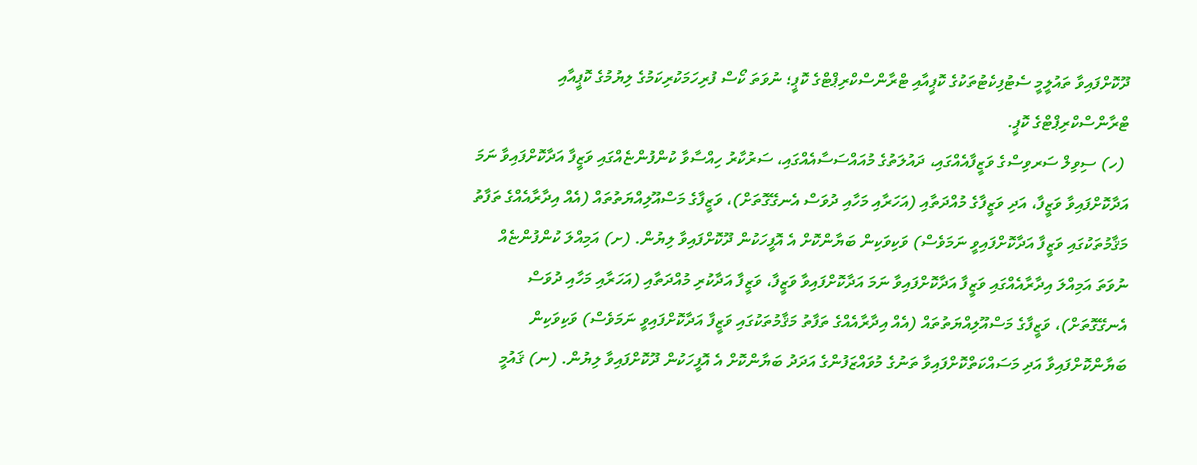ދޫކޮށްފައިވާ ތައުލީމީ ސެޓުފިކެޓުތަކުގެ ކޮޕީއާއި ޓްރާންސްކްރިޕްޓްގެ ކޮޕީ؛ ނުވަތަ ކޯސް ފުރިހަމަކުރިކަމުގެ ލިޔުމުގެ ކޮޕީއާއި ޓްރާންސްކްރިޕްޓްގެ ކޮޕީ.
 (ހ) ސިވިލް ސަރވިސްގެ ވަޒީފާއެއްގައި، ދައުލަތުގެ މުއައްސަސާއެއްގައި، ސަރުކާރު ހިއްސާވާ ކުންފުންޏެއްގައި ވަޒީފާ އަދާކޮށްފައިވާ ނަމަ އަދާކޮށްފައިވާ ވަޒީފާ، އަދި ވަޒީފާގެ މުއްދަތާއި (އަހަރާއި މަހާއި ދުވަސް އެނގޭގޮތަށް)، ވަޒީފާގެ މަސްއޫލިއްޔަތުތައް (އެއް އިދާރާއެއްގެ ތަފާތު މަޤާމުތަކުގައި ވަޒީފާ އަދާކޮށްފައިވީ ނަމަވެސް) ވަކިވަކިން ބަޔާންކޮށް އެ އޮފީހަކުން ދޫކޮށްފައިވާ ލިޔުން. (ށ) އަމިއްލަ ކުންފުންޏެއް ނުވަތަ އަމިއްލަ އިދާރާއެއްގައި ވަޒީފާ އަދާކޮށްފައިވާ ނަމަ އަދާކޮށްފައިވާ ވަޒީފާ، ވަޒީފާ އަދާކުރި މުއްދަތާއި (އަހަރާއި މަހާއި ދުވަސް އެނގޭގޮތަށް)، ވަޒީފާގެ މަސްއޫލިއްޔަތުތައް (އެއް އިދާރާއެއްގެ ތަފާތު މަޤާމުތަކުގައި ވަޒީފާ އަދާކޮށްފައިވީ ނަމަވެސް) ވަކިވަކިން ބަޔާންކޮށްފައިވާ އަދި މަސައްކަތްކޮށްފައިވާ ތަނުގެ މުވައްޒަފުންގެ އަދަދު ބަޔާންކޮށް އެ އޮފީހަކުން ދޫކޮށްފައިވާ ލިޔުން. (ނ) ޤައުމީ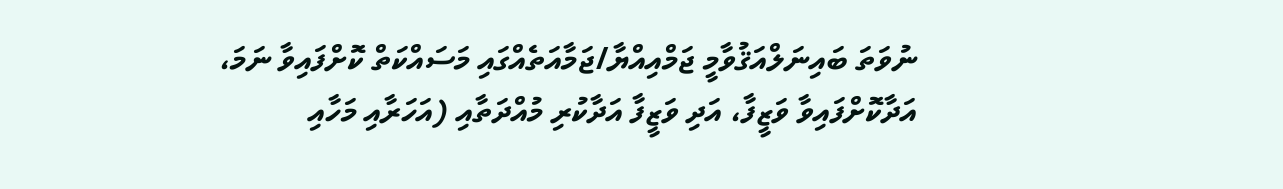ނުވަތަ ބައިނަލްއަޤުވާމީ ޖަމްއިއްޔާ/ޖަމާއަތެއްގައި މަސައްކަތް ކޮށްފައިވާ ނަމަ، އަދާކޮށްފައިވާ ވަޒީފާ، އަދި ވަޒީފާ އަދާކުރި މުއްދަތާއި (އަހަރާއި މަހާއި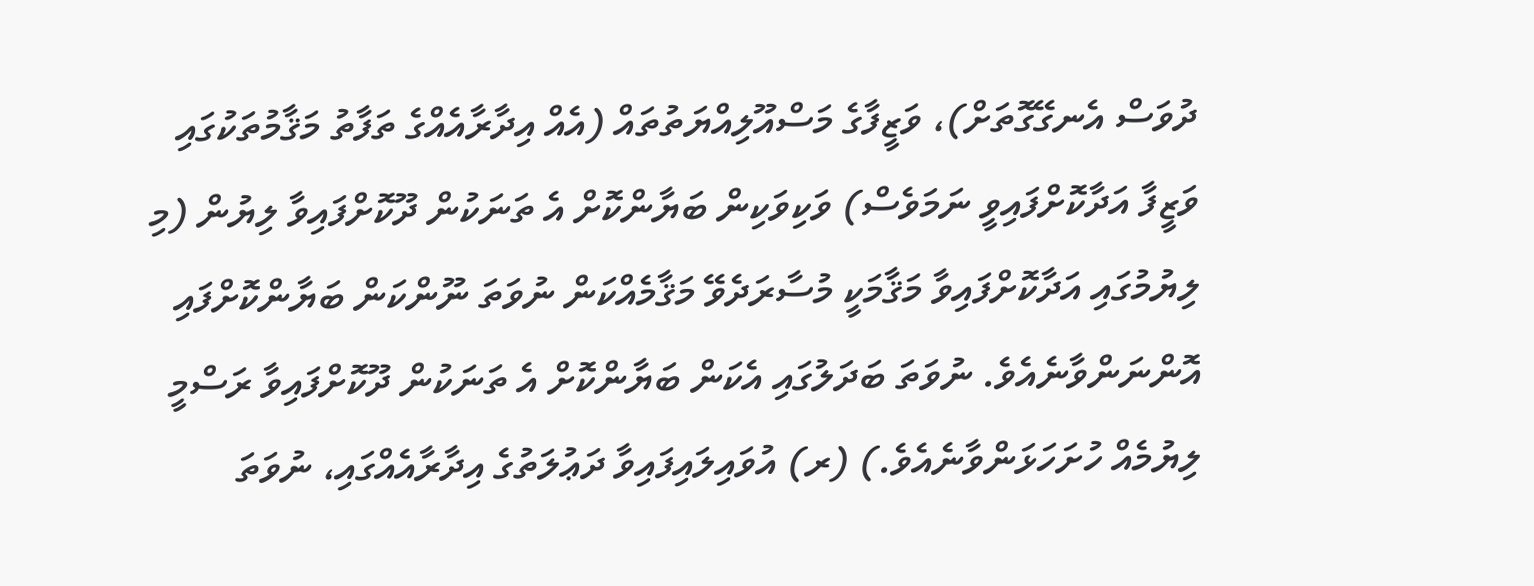ދުވަސް އެނގޭގޮތަށް)، ވަޒީފާގެ މަސްއޫލިއްޔަތުތައް (އެއް އިދާރާއެއްގެ ތަފާތު މަޤާމުތަކުގައި ވަޒީފާ އަދާކޮށްފައިވީ ނަމަވެސް) ވަކިވަކިން ބަޔާންކޮށް އެ ތަނަކުން ދޫކޮށްފައިވާ ލިޔުން (މި ލިޔުމުގައި އަދާކޮށްފައިވާ މަޤާމަކީ މުސާރަދެވޭ މަޤާމެއްކަން ނުވަތަ ނޫންކަން ބަޔާންކޮށްފައި އޮންނަންވާނެއެވެ. ނުވަތަ ބަދަލުގައި އެކަން ބަޔާންކޮށް އެ ތަނަކުން ދޫކޮށްފައިވާ ރަސްމީ ލިޔުމެއް ހުށަހަޅަންވާނެއެވެ.) (ރ) އުވައިލައިފައިވާ ދަޢުލަތުގެ އިދާރާއެއްގައި، ނުވަތަ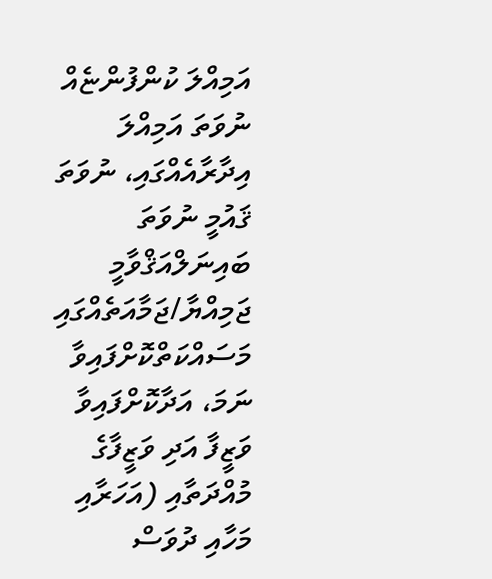އަމިއްލަ ކުންފުންޏެއް ނުވަތަ އަމިއްލަ އިދާރާއެއްގައި، ނުވަތަ ޤައުމީ ނުވަތަ ބައިނަލްއަޤްވާމީ ޖަމިއްޔާ/ޖަމާއަތެއްގައި މަސައްކަތްކޮށްފައިވާ ނަމަ، އަދާކޮށްފައިވާ ވަޒީފާ އަދި ވަޒީފާގެ މުއްދަތާއި (އަހަރާއި މަހާއި ދުވަސް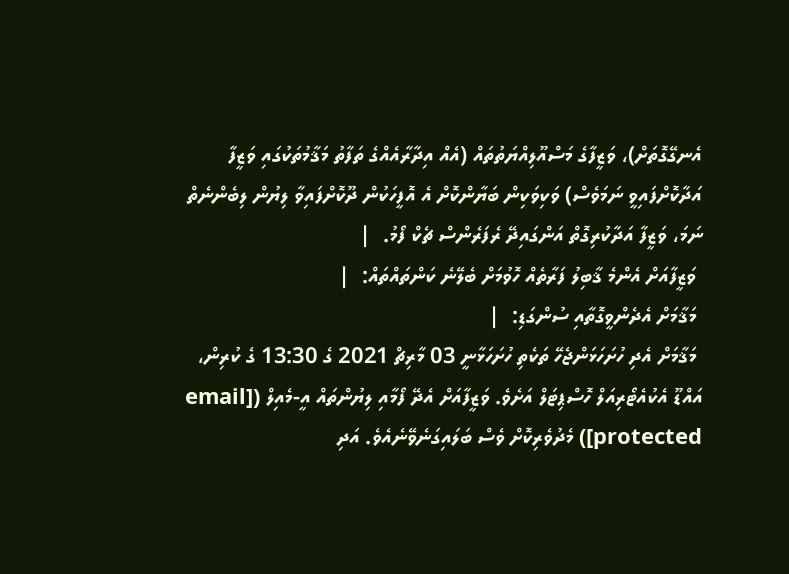އެނގޭގޮތަށް)، ވަޒީފާގެ މަސްއޫލިއްޔަތުތައް (އެއް އިދާރާއެއްގެ ތަފާތު މަޤާމުތަކުގައި ވަޒީފާ އަދާކޮށްފައިވީ ނަމަވެސް) ވަކިވަކިން ބަޔާންކޮށް އެ އޮފީހަކުން ދޫކޮށްފައިވާ ލިޔުން ލިބެންނެތް ނަމަ، ވަޒީފާ އަދާކުރިގޮތް އަންގައިދޭ ރެފަރެންސް ޗެކް ފޯމު.  |
 ވަޒީފާއަށް އެންމެ ޤާބިލު ފަރާތެއް ހޮވުމަށް ބެލޭނެ ކަންތައްތައް:  |
 މަޤާމަށް އެދެންވީގޮތާއި ސުންގަޑި:  |
 މަޤާމަށް އެދި ހުށަހަޅަންޖެހޭ ތަކެތި ހުށަހަޅާނީ 03 މާރިޗް 2021 ގެ 13:30 ގެ ކުރިން، އައްޑޫ އެކުއެޓޯރިއަލް ހޮސްޕިޓަލް އަށެވެ. ވަޒީފާއަށް އެދޭ ފޯމާއި ލިޔުންތައް އީ-މެއިލް ([email protected]) މެދުވެރިކޮށް ވެސް ބަލައިގަނެވޭނެއެވެ. އަދި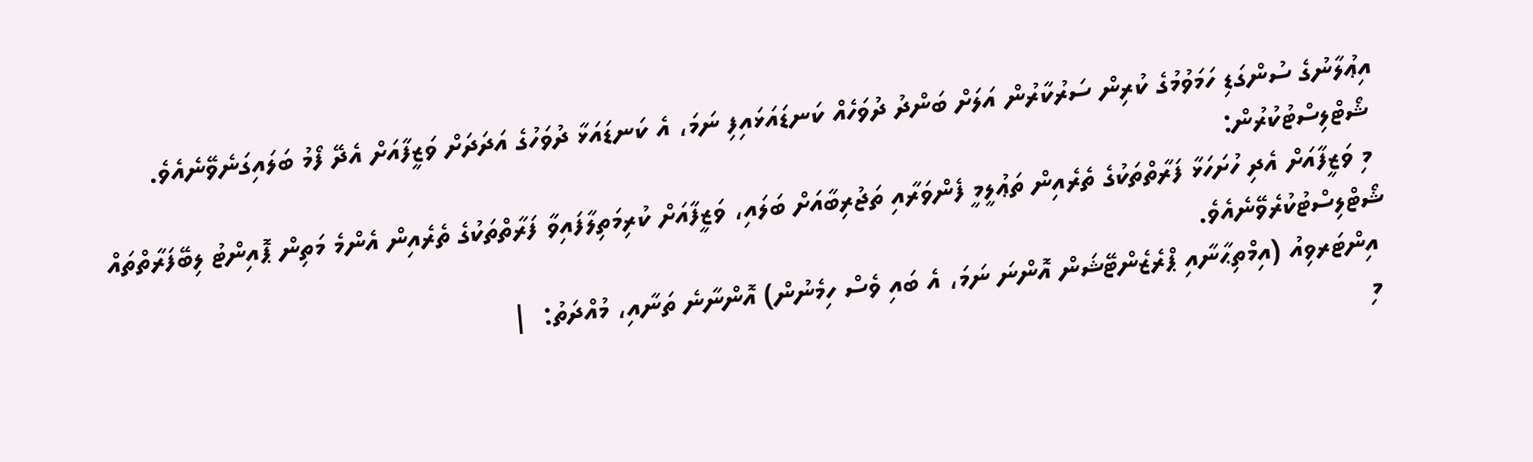އިޢުލާނުގެ ސުންގަޑި ހަމަވުމުގެ ކުރިން ސަރުކާރުން އަލަށް ބަންދު ދުވަހެއް ކަނޑައަޅައިފި ނަމަ، އެ ކަނޑައަޅާ ދުވަހުގެ އަދަދަށް ވަޒީފާއަށް އެދޭ ފޯމު ބަލައިގަނެވޭނެއެވެ.
 ޝޯޓްލިސްޓުކުރުން:
 މި ވަޒީފާއަށް އެދި ހުށަހަޅާ ފަރާތްތަކުގެ ތެރެއިން ތަޢުލީމީ ފެންވަރާއި ތަޖުރިބާއަށް ބަލައި، ވަޒީފާއަށް ކުރިމަތިލާފައިވާ ފަރާތްތަކުގެ ތެރެއިން އެންމެ މަތިން ޕޮއިންޓު ލިބޭފަރާތްތައް ޝޯޓްލިސްޓުކުރެވޭނެއެވެ.
 އިންޓަރވިއު (އިމްތިޙާނާއި ޕްރެޒެންޓޭޝަން އޮންނަ ނަމަ، އެ ބައި ވެސް ހިމެނުން) އޮންނާނެ ތަނާއި، މުއްދަތު:  |
 މި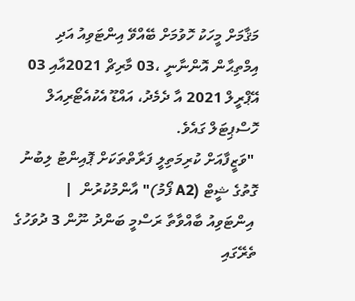މަޤާމަށް މީހަކު ހޮވުމަށް ބޭއްވޭ އިންޓަވިއު އަދި އިމްތިޙާން އޮންނާނީ ،03 މާރިޗް 2021އާއި 03 އޭޕްރީލް 2021 އާ ދެމެދު، އައްޑޫ އެކުއެޓޯރިއަލް ހޮސްޕިޓަލް ގައެވެ.
 "ވަޒީފާއަށް ކުރިމަތިލީ ފަރާތްތަކަށް ޕޮއިންޓު ލިބުނު ގޮތުގެ ޝީޓް (A2 ފޯމު)" އާންމުކުރުން  |
 އިންޓަވިއު ބާއްވާތާ ރަސްމީ ބަންދު ނޫން 3 ދުވަހުގެ ތެރޭގައި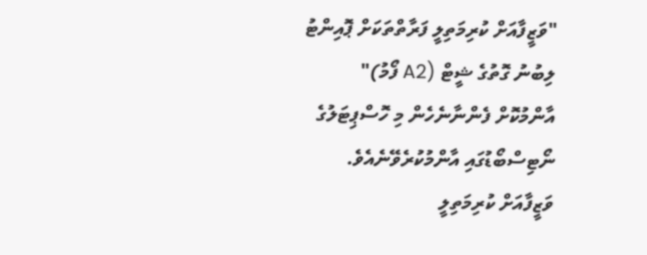"ވަޒީފާއަށް ކުރިމަތިލީ ފަރާތްތަކަށް ޕޮއިންޓު ލިބުނު ގޮތުގެ ޝީޓް (A2 ފޯމު)" އާންމުކޮށް ފެންނާނެހެން މި ހޮސްޕިޓަލުގެ ނޯޓިސްބޯޑުގައި އާންމުކުރެވޭނެއެވެ. ވަޒީފާއަށް ކުރިމަތިލީ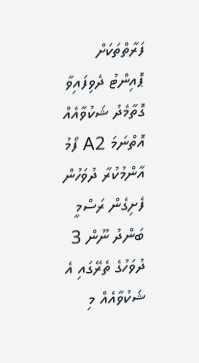ފަރާތްތަކަށް ޕޮއިންޓު ދެވިފައިވާ ގޮތާމެދު ޝަކުވާއެއް އޮތްނަމަ A2 ފޯމު އާންމުކުރާ ދުވަހުން ފެށިގެން ރަސްމީ ބަންދު ނޫން 3 ދުވަހުގެ ތެރޭގައި އެ ޝަކުވާއެއް މި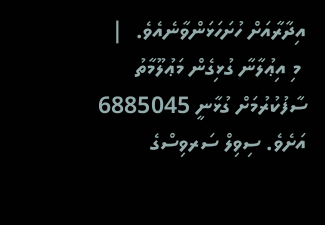އިދާރާއަށް ހުށަހަޅަންވާނެއެވެ.  |
 މި އިޢުލާނާ ގުޅިގެން މަޢުލޫމާތު ސާފުކުރުމަށް ގުޅާނީ 6885045 އަށެވެ. ސިވިލް ސަރވިސްގެ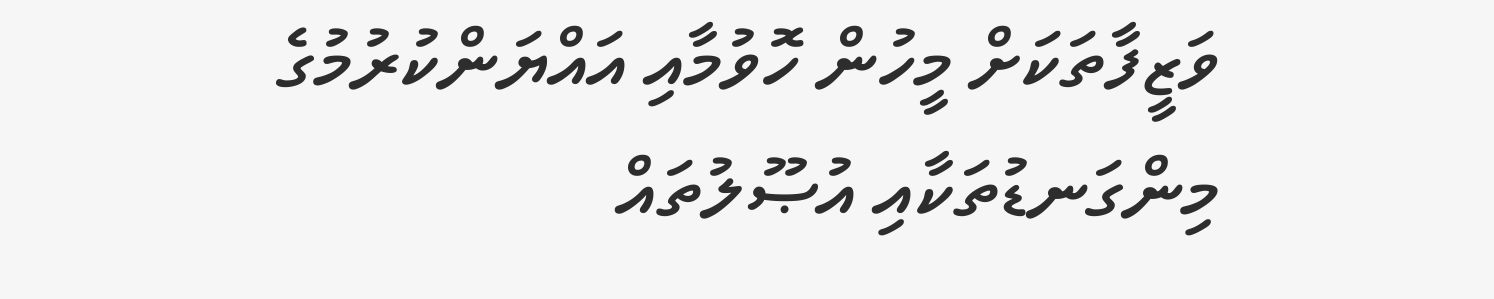ވަޒީފާތަކަށް މީހުން ހޮވުމާއި އައްޔަންކުރުމުގެ މިންގަނޑުތަކާއި އުޞޫލުތައް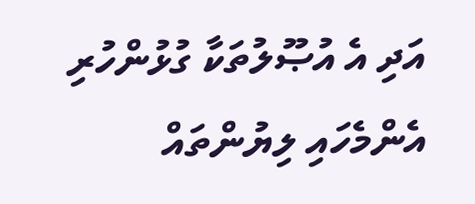އަދި އެ އުޞޫލުތަކާ ގުޅުންހުރި އެންމެހައި ލިޔުންތައް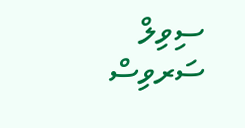ސިވިލް ސަރވިސް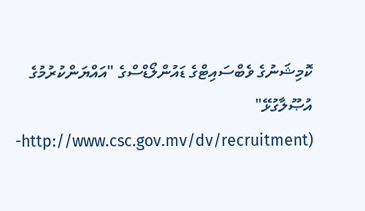ކޮމިޝަނުގެ ވެބްސައިޓްގެ ޑައުންލޯޑްސްގެ "އައްޔަންކުރުމުގެ އުޞޫލާގުޅޭ" (http://www.csc.gov.mv/dv/recruitment-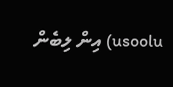usoolu) އިން ލިބެން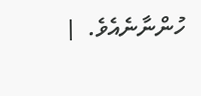ހުންނާނެއެވެ.  |